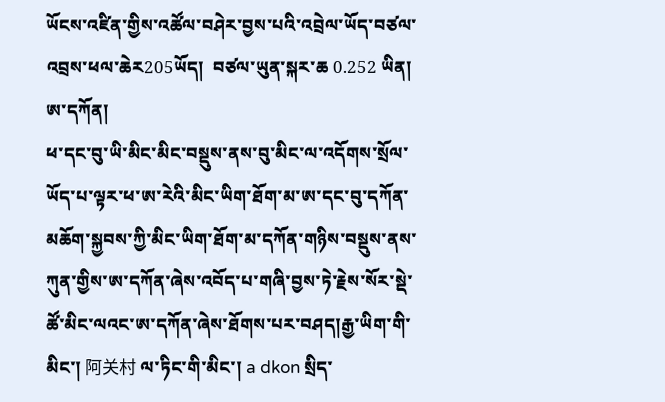ཡོངས་འཛིན་གྱིས་འཚོལ་བཤེར་བྱས་པའི་འབྲེལ་ཡོད་བཙལ་འབྲས་ཕལ་ཆེར205ཡོད།  བཙལ་ཡུན་སྐར་ཆ 0.252 ཡིན།
ཨ་དཀོན།
ཕ་དང་བུ་ཡི་མིང་མིང་བསྡུས་ནས་བུ་མིང་ལ་འདོགས་སྲོལ་ཡོད་པ་ལྟར་ཕ་ཨ་རེའི་མིང་ཡིག་ཐོག་མ་ཨ་དང་བུ་དཀོན་མཆོག་སྐྱབས་ཀྱི་མིང་ཡིག་ཐོག་མ་དཀོན་གཉིས་བསྡུས་ནས་ཀུན་གྱིས་ཨ་དཀོན་ཞེས་འབོད་པ་གཞི་བྱས་ཏེ་རྗེས་སོར་སྡེ་ཚོ་མིང་ལའང་ཨ་དཀོན་ཞེས་ཐོགས་པར་བཤད།རྒྱ་ཡིག་གི་མིང་། 阿关村 ལ་ཏིང་གི་མིང་། a dkon སྲིད་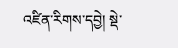འཛིན་རིགས་དབྱེ། སྡེ་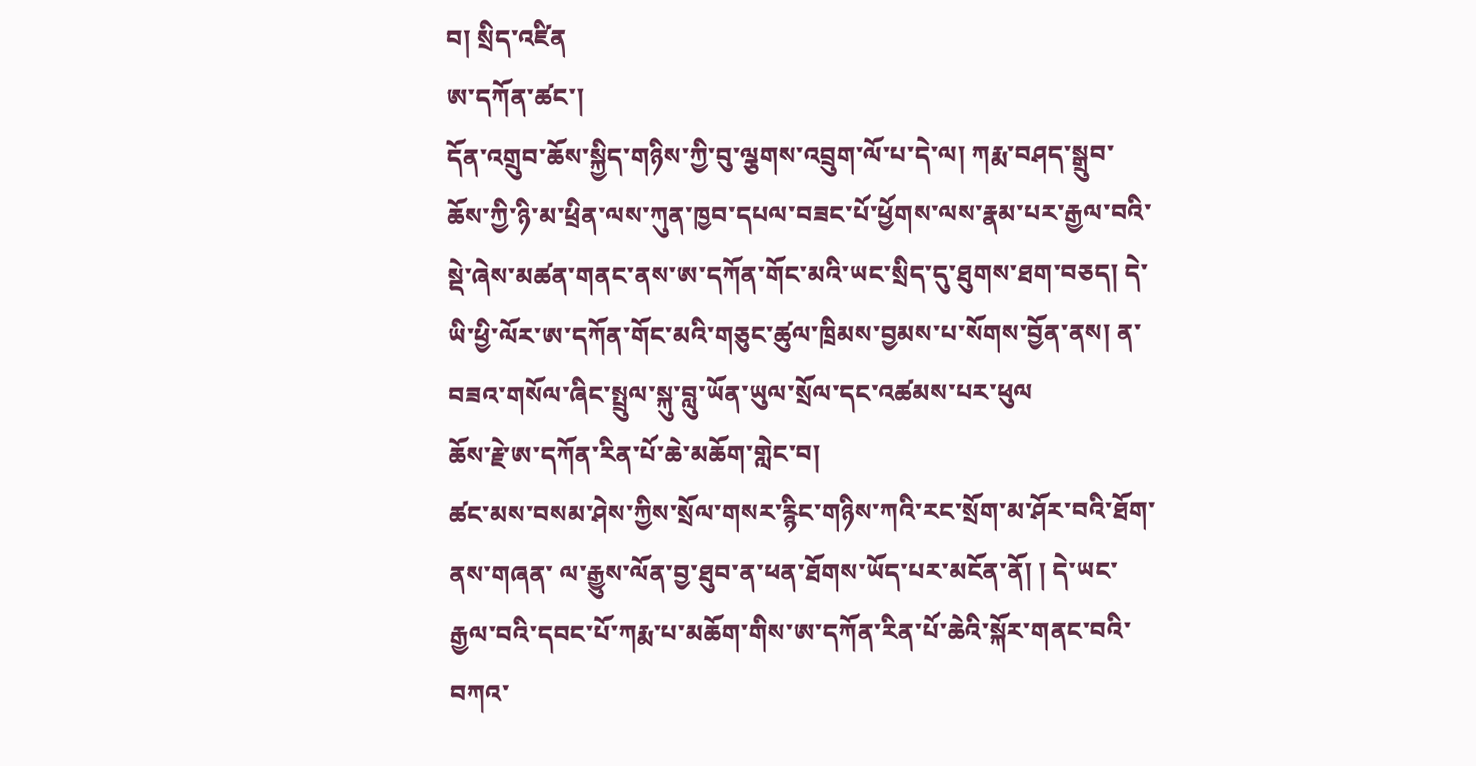བ། སྲིད་འཛིན
ཨ་དཀོན་ཚང་།
དོན་འགྲུབ་ཆོས་སྐྱིད་གཉིས་ཀྱི་བུ་ལྕགས་འབྲུག་ལོ་པ་དེ་ལ། ཀརྨ་བཤད་སྒྲུབ་ཆོས་ཀྱི་ཉི་མ་ཕྲིན་ལས་ཀུན་ཁྱབ་དཔལ་བཟང་པོ་ཕྱོགས་ལས་རྣམ་པར་རྒྱལ་བའི་སྡེ་ཞེས་མཚན་གནང་ནས་ཨ་དཀོན་གོང་མའི་ཡང་སྲིད་དུ་ཐུགས་ཐག་བཅད། དེ་ཡི་ཕྱི་ལོར་ཨ་དཀོན་གོང་མའི་གཅུང་ཚུལ་ཁྲིམས་བྱམས་པ་སོགས་བྱོན་ནས། ན་བཟའ་གསོལ་ཞིང་སྤྲུལ་སྐུ་བླུ་ཡོན་ཡུལ་སྲོལ་དང་འཚམས་པར་ཕུལ
ཆོས་རྗེ་ཨ་དཀོན་རིན་པོ་ཆེ་མཆོག་གླེང་བ།
ཚང་མས་བསམ་ཤེས་ཀྱིས་སྲོལ་གསར་རྙིང་གཉིས་ཀའི་རང་སྲོག་མ་ཤོར་བའི་ཐོག་ནས་གཞན་ ལ་རྒྱུས་ལོན་བྱ་ཐུབ་ན་ཕན་ཐོགས་ཡོད་པར་མངོན་ནོ། ། དེ་ཡང་རྒྱལ་བའི་དབང་པོ་ཀརྨ་པ་མཆོག་གིས་ཨ་དཀོན་རིན་པོ་ཆེའི་སྐོར་གནང་བའི་བཀའ་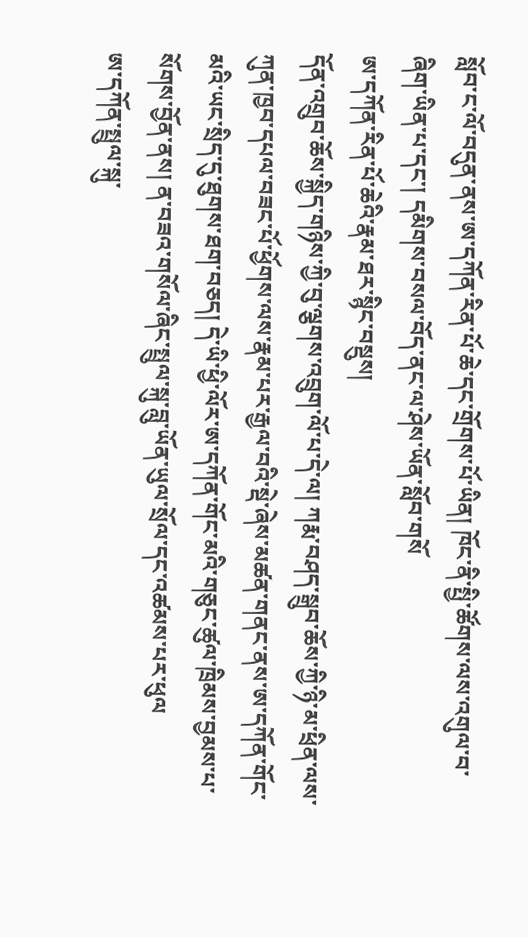སློབ་ང་ལོ་བདུན་ནས་ཨ་དཀོན་རིན་པོ་ཆེ་དང་གྲོགས་པོ་ཡིན། ཁོང་ནི་སྤྱི་ཚོགས་ལས་འགུལ་བ་ཞིག་ཡིན་པ་དང་། དམིགས་བསལ་བོད་ནང་ལ་ཤེས་ཡོན་སློབ་གསོ
ཨ་དཀོན་རིན་པོ་ཆེའི་རྣམ་ཐར་སྙིང་བསྡུས།
དོན་འགྲུབ་ཆོས་སྐྱིད་གཉིས་ཀྱི་བུ་ལྕགས་འབྲུག་ལོ་པ་དེ་ལ། ཀརྨ་བཤད་སྒྲུབ་ཆོས་ཀྱི་ཉི་མ་ཕྲིན་ལས་ཀུན་ཁྱབ་དཔལ་བཟང་པོ་ཕྱོགས་ལས་རྣམ་པར་རྒྱལ་བའི་སྡེ་ཞེས་མཚན་གནང་ནས་ཨ་དཀོན་གོང་མའི་ཡང་སྲིད་དུ་ཐུགས་ཐག་བཅད། དེ་ཡི་ཕྱི་ལོར་ཨ་དཀོན་གོང་མའི་གཅུང་ཚུལ་ཁྲིམས་བྱམས་པ་སོགས་བྱོན་ནས། ན་བཟའ་གསོལ་ཞིང་སྤྲུལ་སྐུ་བླུ་ཡོན་ཡུལ་སྲོལ་དང་འཚམས་པར་ཕུལ
ཨ་དཀོན་སྤྲུལ་སྐུ་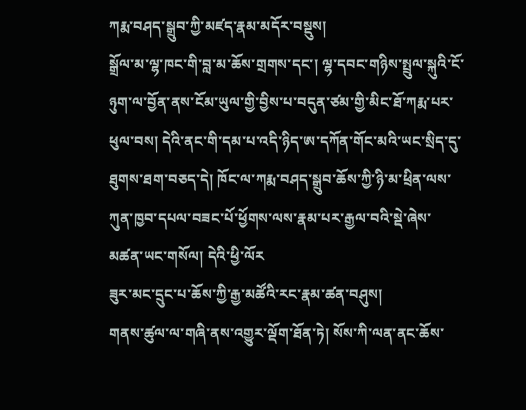ཀརྨ་བཤད་སྒྲུབ་ཀྱི་མཛད་རྣམ་མདོར་བསྡུས།
སྒྲོལ་མ་ལྷ་ཁང་གི་བླ་མ་ཆོས་གྲགས་དང་། ལྷ་དབང་གཉིས་སྤྲུལ་སྐུའི་ངོ་ཉུག་ལ་བྱོན་ནས་ངོམ་ཡུལ་གྱི་བྱིས་པ་བདུན་ཙམ་གྱི་མིང་ཐོ་ཀརྨ་པར་ཕུལ་བས། དེའི་ནང་གི་དམ་པ་འདི་ཉིད་ཨ་དཀོན་གོང་མའི་ཡང་སྲིད་དུ་ཐུགས་ཐག་བཅད་དེ། ཁོང་ལ་ཀརྨ་བཤད་སྒྲུབ་ཆོས་ཀྱི་ཉི་མ་ཕྲིན་ལས་ཀུན་ཁྱབ་དཔལ་བཟང་པོ་ཕྱོགས་ལས་རྣམ་པར་རྒྱལ་བའི་སྡེ་ཞེས་མཚན་ཡང་གསོལ། དེའི་ཕྱི་ལོར
ཟུར་མང་དྲུང་པ་ཆོས་ཀྱི་རྒྱ་མཚོའི་རང་རྣམ་ཚན་བཤུས།
གནས་ཚུལ་ལ་གཞི་ནས་འགྱུར་ལྡོག་ཐོན་ཏེ། སོས་ཀི་ལན་ནང་ཆོས་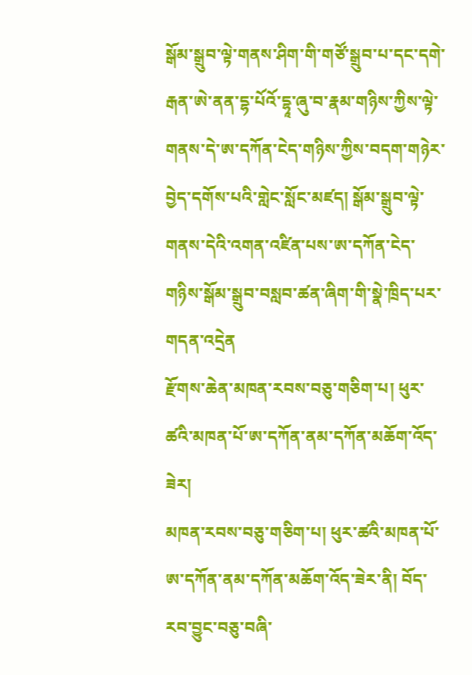སྒོམ་སྒྲུབ་ལྟེ་གནས་ཤིག་གི་གཙོ་སྒྲུབ་པ་དང་དགེ་རྒན་ཨེ་ནན་དྷ་པོའོ་དྷཱ་ཞུ་བ་རྣམ་གཉིས་ཀྱིས་ལྟེ་གནས་དེ་ཨ་དཀོན་ངེད་གཉིས་ཀྱིས་བདག་གཉེར་བྱེད་དགོས་པའི་གླེང་སློང་མཛད། སྒོམ་སྒྲུབ་ལྟེ་གནས་དེའི་འགན་འཛིན་པས་ཨ་དཀོན་ངེད་གཉིས་སྒོམ་སྒྲུབ་བསླབ་ཚན་ཞིག་གི་སྣེ་ཁྲིད་པར་གདན་འདྲེན
རྫོགས་ཆེན་མཁན་རབས་བཅུ་གཅིག་པ། ཕུར་ཚའི་མཁན་པོ་ཨ་དཀོན་ནམ་དཀོན་མཆོག་འོད་ཟེར།
མཁན་རབས་བཅུ་གཅིག་པ། ཕུར་ཚའི་མཁན་པོ་ཨ་དཀོན་ནམ་དཀོན་མཆོག་འོད་ཟེར་ནི། བོད་རབ་བྱུང་བཅུ་བཞི་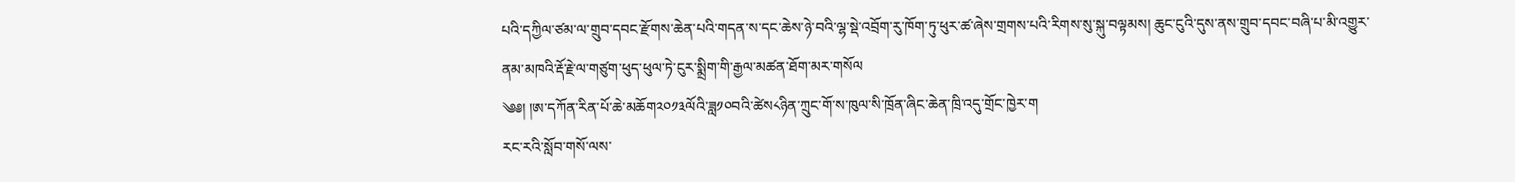པའི་དཀྱིལ་ཙམ་ལ་གྲུབ་དབང་རྫོགས་ཆེན་པའི་གདན་ས་དང་ཆེས་ཉེ་བའི་ལྷ་སྡེ་འབྲོག་རུ་ཁོག་ཏུ་ཕུར་ཚ་ཞེས་གྲགས་པའི་རིགས་སུ་སྐུ་བལྟམས། ཆུང་ངུའི་དུས་ནས་གྲུབ་དབང་བཞི་པ་མི་འགྱུར་ནམ་མཁའི་རྡོ་རྗེ་ལ་གཙུག་ཕུད་ཕུལ་ཏེ་ངུར་སྨྲིག་གི་རྒྱལ་མཚན་ཐོག་མར་གསོལ
༄༅། །ཨ་དཀོན་རིན་པོ་ཆེ་མཆོག༢༠༡༣ལོའི་ཟླ༡༠བའི་ཚེས༨ཉིན་ཀྲུང་གོ་ས་ཁུལ་སི་ཁྲོན་ཞིང་ཆེན་ཁྲི་འདུ་གྲོང་ཁྱེར་ག
རང་རའི་སློབ་གསོ་ལས་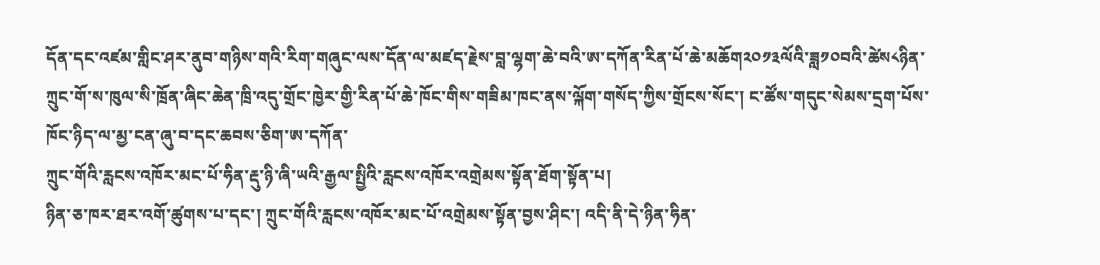དོན་དང་འཛམ་གླིང་ཤར་ནུབ་གཉིས་གའི་རིག་གཞུང་ལས་དོན་ལ་མཛད་རྗེས་བླ་ལྷག་ཆེ་བའི་ཨ་དཀོན་རིན་པོ་ཆེ་མཆོག༢༠༡༣ལོའི་ཟླ༡༠བའི་ཚེས༨ཉིན་ཀྲུང་གོ་ས་ཁུལ་སི་ཁྲོན་ཞིང་ཆེན་ཁྲི་འདུ་གྲོང་ཁྱེར་གྱི་རིན་པོ་ཆེ་ཁོང་གིས་གཟིམ་ཁང་ནས་ལྐོག་གསོད་ཀྱིས་གྲོངས་སོང་། ང་ཚོས་གདུང་སེམས་དྲག་པོས་ཁོང་ཉིད་ལ་མྱ་ངན་ཞུ་བ་དང་ཆབས་ཅིག་ཨ་དཀོན་
ཀྲུང་གོའི་རླངས་འཁོར་མང་པོ་ཧིན་རྡུ་ཉི་ཞི་ཡའི་རྒྱལ་སྤྱིའི་རླངས་འཁོར་འགྲེམས་སྟོན་ཐོག་སྟོན་པ།
ཉིན་ཅ་ཁར་ཐར་འགོ་ཚུགས་པ་དང་། ཀྲུང་གོའི་རླངས་འཁོར་མང་པོ་འགྲེམས་སྟོན་བྱས་ཤིང་། འདི་ནི་དེ་ཉིན་ཧིན་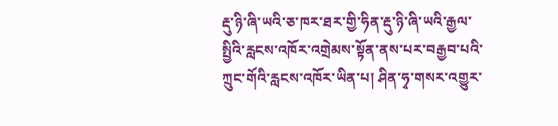རྡུ་ཉི་ཞི་ཡའི་ཅ་ཁར་ཐར་གྱི་ཧིན་རྡུ་ཉི་ཞི་ཡའི་རྒྱལ་སྤྱིའི་རླངས་འཁོར་འགྲེམས་སྟོན་ནས་པར་བརྒྱབ་པའི་ཀྲུང་གོའི་རླངས་འཁོར་ཡིན་པ། ཤིན་ཧྭ་གསར་འགྱུར་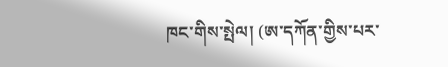ཁང་གིས་སྤེལ། (ཨ་དཀོན་གྱིས་པར་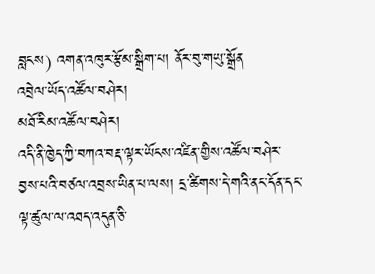བླངས) འགན་འཁུར་རྩོམ་སྒྲིག་པ། ནོར་བུ་གཡུ་སྒྲོན
འབྲེལ་ཡོད་འཚོལ་བཤེར།
མཐོ་རིམ་འཚོལ་བཤེར།
འདི་ནི་ཁྱེད་ཀྱི་བཀའ་བརྡ་ལྟར་ཡོངས་འཛིན་གྱིས་འཚོལ་བཤེར་བྱས་པའི་བཙལ་འབྲས་ཡིན་པ་ལས། དྲ་ཚིགས་དེ་གའི་ནང་དོན་དང་ལྟ་ཚུལ་ལ་འཐད་འདུན་ཅི་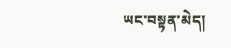ཡང་བསྟན་མེད།